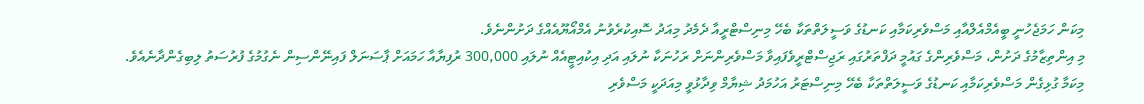މިކަން ހަމަޖެހުނީ ބީއެމްއެލްއާއި މަސްވެރިކަމާއި ކަނޑުގެ ވަސީލަތްތަކާ ބެހޭ މިނިސްޓްރީއާ ދެމެދު މިއަދު ސޮއިކުރެވުނު އެމްއޯޔޫއެއްގެ ދަށުންނެވެ.
މި އިންތިޒާމުގެ ދަށުން، މަސްވެރިންގެ ގައުމީ ދަފްތަރުގައި ރަޖިސްޓްރީވެފައިވާ މަސްވެރިންނަށް ރަހުނަކާ ނުލައި އަދި އިކުއިޓީއެއް ނުލައި 300,000 ރުފިޔާއާ ހަމައަށް ޕާސަނަލް ފައިނޭންސިން ނެގުމުގެ ފުރުސަތު ލިބިގެންދާނެއެވެ.
މިކަމާ ގުޅިގެން މަސްވެރިކަމާއި ކަނޑުގެ ވަސީލަތްތަކާ ބެހޭ މިނިސްޓަރު އަހުމަދު ޝިޔާމް ވިދާޅުވީ މިއަދަކީ މަސްވެރި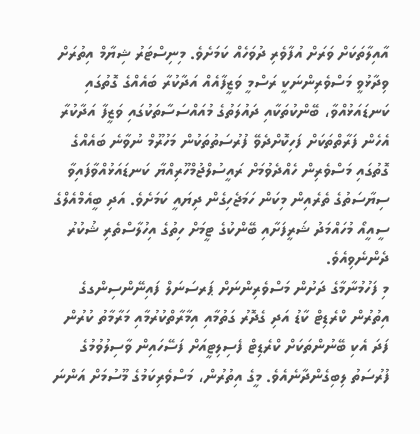އާއިލާތަކަށް ވަރަށް އުފާވެރި ދުވަހެއް ކަމަށެވެ. މިނިސްޓަރު ޝިޔާމް އިތުރަށް ވިދާޅުވީ މަސްވެރިންނަކީ ރަސްމީ ވަޒީފާއެއް އަދާކުރާ ބައެއްގެ ގޮތުގައި ކަނޑައަޅުއްވާ، ބޭންކުތަކާއި ދައުލަތުގެ މުއައްސަސާތަކުގައި ވަޒީފާ އަދާކުރާ އެހެން ފަރާތްތަކަށް ފަހިކޮށްދެވޭ ފުރުސަތުތަކުން މަހުރޫމް ނުވާނެ ބައެއްގެ ގޮތުގައި މަސްވެރިން ހެއްދެވުމަށް ރައީސުލްޖުމްހޫރިއްޔާ ކަނޑައަޅުއްވާފައިވާ ސިޔާސަތުގެ ތެރެއިން މިކަން ހަމަޖެހިގެން ދިޔައީ ކަމަށެވެ. އަދި ބީއެމްއެލްގެ ސީއީއޯ މުހައްމަދު ޝަރީފަށާއި ބޭންކުގެ ޓީމަށް ހިތުގެ އިހުލާސްތެރި ޝުކުރު ދެންނެވިއެވެ.
މި ފަހުމުނާމާގެ ދަށުން މަސްވެރިންނަށް ޕަރސަނަލް ފައިނޭންސިންގގެ އިތުރުން ކްރެޑިޓް ކާޑު އަދި ގެދޮރު ގަތުމާއި އިމާރާތްކުރުމާއި މަރާމާތު ކުރުން ފަދަ އެކި ބޭނުންތަކަށް ކްރެޑިޓް ފެސިލިޓީއަށް ފަސޭހައިން ވާސިލުވުމުގެ ފުރުސަތު ލިބިގެންދާނެއެވެ. މީގެ އިތުރުން، މަސްވެރިކަމުގެ މޫސުމަށް އަންނަ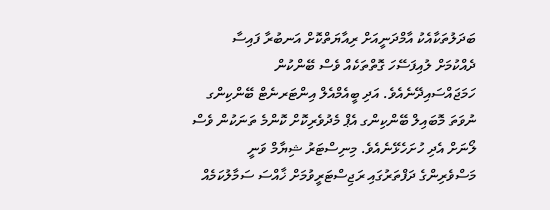ބަދަލުތަކާއެކު އާމްދަނީއަށް ރިއާޔަތްކޮށް އަނބުރާ ފައިސާ ދެއްކުމަށް ލުއިފަސޭހަ ގޮތްތަކެއް ވެސް ބޭންކުން ހަމަޖައްސައިދޭނެއެވެ. އަދި ބީއެމްއެލް އިންޓަރނެޓް ބޭންކިންގ ނުވަތަ މޮބައިލް ބޭންކިންގ އެޕް މެދުވެރިކޮށް ކޮންމެ ތަނަކުން ވެސް ލޯނަށް އެދި ހުށަހެޅޭނެއެވެ. މިނިސްޓަރު ޝިޔާމް ވަނީ މަސްވެރިންގެ ދަފްތަރުގައި ރަޖިސްޓަރީވުމަށް ޚާއްސަ ސަމާލުކަމެއް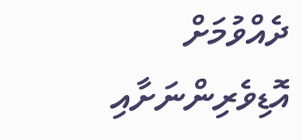ދެއްވުމަށް އޮޑިވެރިންނަށާއި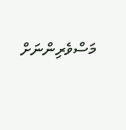މަސްވެރިންނަށް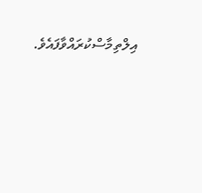އިލްތިމާސްކުރައްވާފައެވެ.